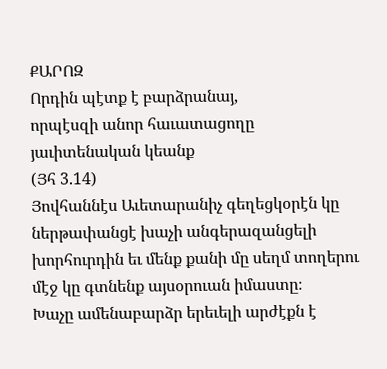ՔԱՐՈԶ
Որդին պէտք է բարձրանայ,
որպէսզի անոր հաւատացողը
յաւիտենական կեանք
(Յհ 3.14)
Յովհաննէս Աւետարանիչ գեղեցկօրէն կը ներթափանցէ խաչի անգերազանցելի խորհուրդին եւ մենք քանի մը սեղմ տողերու մէջ կը գտնենք այսօրուան իմաստը։
Խաչը ամենաբարձր երեւելի արժէքն է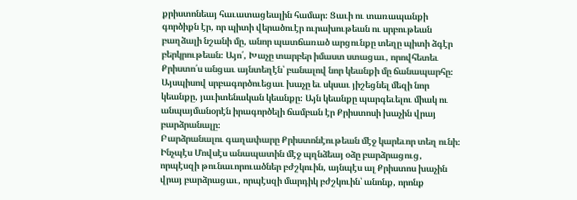քրիստոնեայ հաւատացեալին համար։ Ցաւի ու տառապանքի գործիքն էր, որ պիտի վերածուէր ուրախութեան ու սրբութեան բաղձալի նշանի մը, անոր պատճառած արցունքը տեղը պիտի ձգէր բերկրութեան։ Այո՛, Խաչը տարբեր իմաստ ստացաւ, որովհետեւ Քրիստո՛ս անցաւ այնտեղէն՝ բանալով նոր կեանքի մը ճանապարհը։ Այսպիսով սրբագործուեցաւ խաչը եւ սկսաւ յիշեցնել մեզի նոր կեանքը, յաւիտենական կեանքը։ Այն կեանքը պարգեւելու միակ ու անպայմանօրէն իրագործելի ճամբան էր Քրիստոսի խաչին վրայ բարձրանալը։
Բարձրանալու գաղափարը Քրիստոնէութեան մէջ կարեւոր տեղ ունի։ Ինչպէս Մովսէս անապատին մէջ պղնձեայ օձը բարձրացուց, որպէսզի թունաւորուածներ բժշկուին, այնպէս ալ Քրիստոս խաչին վրայ բարձրացաւ, որպէսզի մարդիկ բժշկուին՝ անոնք, որոնք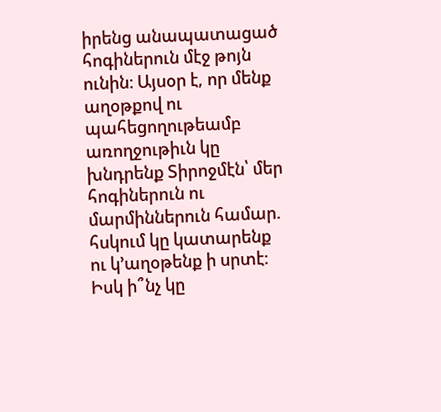իրենց անապատացած հոգիներուն մէջ թոյն ունին։ Այսօր է, որ մենք աղօթքով ու պահեցողութեամբ առողջութիւն կը խնդրենք Տիրոջմէն՝ մեր հոգիներուն ու մարմիններուն համար. հսկում կը կատարենք ու կ՚աղօթենք ի սրտէ։
Իսկ ի՞նչ կը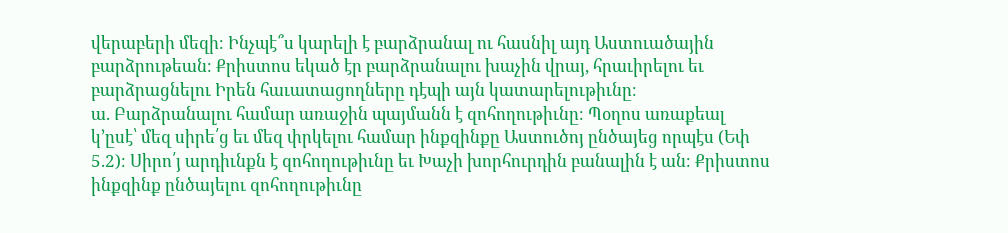վերաբերի մեզի։ Ինչպէ՞ս կարելի է բարձրանալ ու հասնիլ այդ Աստուածային բարձրութեան։ Քրիստոս եկած էր բարձրանալու խաչին վրայ, հրաւիրելու եւ բարձրացնելու Իրեն հաւատացողները դէպի այն կատարելութիւնը։
ա. Բարձրանալու համար առաջին պայմանն է զոհողութիւնը։ Պօղոս առաքեալ կ՚ըսէ՝ մեզ սիրե՛ց եւ մեզ փրկելու համար ինքզինքը Աստուծոյ ընծայեց որպէս (Եփ 5.2)։ Սիրո՛յ արդիւնքն է զոհողութիւնը եւ Խաչի խորհուրդին բանալին է ան։ Քրիստոս ինքզինք ընծայելու զոհողութիւնը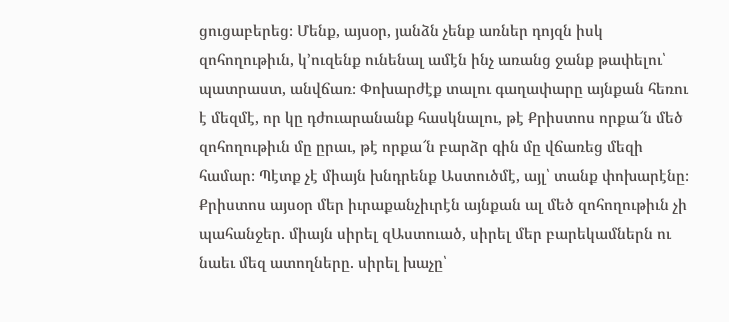ցուցաբերեց։ Մենք, այսօր, յանձն չենք առներ դոյզն իսկ զոհողութիւն, կ՚ուզենք ունենալ ամէն ինչ առանց ջանք թափելու՝ պատրաստ, անվճառ։ Փոխարժէք տալու գաղափարը այնքան հեռու է մեզմէ, որ կը դժուարանանք հասկնալու, թէ Քրիստոս որքա՜ն մեծ զոհողութիւն մը ըրաւ, թէ որքա՜ն բարձր գին մը վճառեց մեզի համար։ Պէտք չէ միայն խնդրենք Աստուծմէ, այլ՝ տանք փոխարէնը։ Քրիստոս այսօր մեր իւրաքանչիւրէն այնքան ալ մեծ զոհողութիւն չի պահանջեր. միայն սիրել զԱստուած, սիրել մեր բարեկամներն ու նաեւ մեզ ատողները. սիրել խաչը՝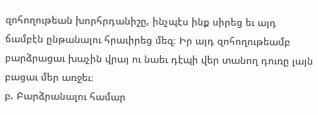զոհողութեան խորհրդանիշը, ինչպէս ինք սիրեց եւ այդ ճամբէն ընթանալու հրաւիրեց մեզ։ Իր այդ զոհողութեամբ բարձրացաւ խաչին վրայ ու նաեւ դէպի վեր տանող դուռը լայն բացաւ մեր առջեւ։
բ. Բարձրանալու համար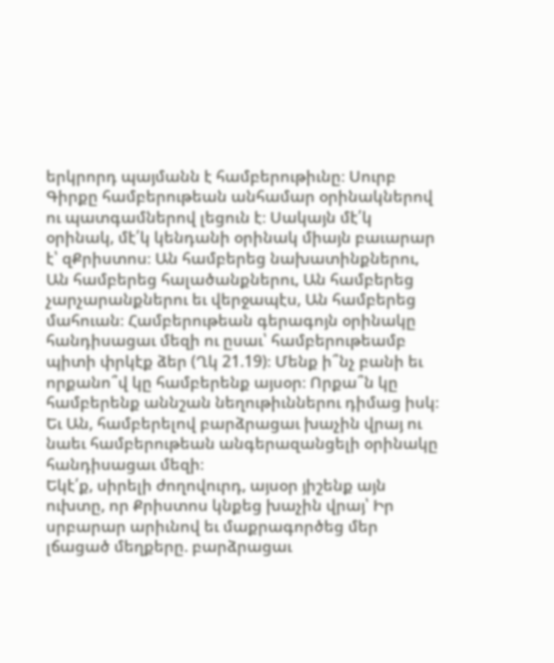երկրորդ պայմանն է համբերութիւնը։ Սուրբ Գիրքը համբերութեան անհամար օրինակներով ու պատգամներով լեցուն է։ Սակայն մէ՛կ օրինակ, մէ՛կ կենդանի օրինակ միայն բաւարար է՝ զՔրիստոս։ Ան համբերեց նախատինքներու, Ան համբերեց հալածանքներու, Ան համբերեց չարչարանքներու եւ վերջապէս, Ան համբերեց մահուան։ Համբերութեան գերագոյն օրինակը հանդիսացաւ մեզի ու ըսաւ՝ համբերութեամբ պիտի փրկէք ձեր (Ղկ 21.19)։ Մենք ի՞նչ բանի եւ որքանո՞վ կը համբերենք այսօր։ Որքա՞ն կը համբերենք աննշան նեղութիւններու դիմաց իսկ։ Եւ Ան, համբերելով բարձրացաւ խաչին վրայ ու նաեւ համբերութեան անգերազանցելի օրինակը հանդիսացաւ մեզի։
Եկէ՛ք, սիրելի ժողովուրդ, այսօր յիշենք այն ուխտը, որ Քրիստոս կնքեց խաչին վրայ՝ Իր սրբարար արիւնով եւ մաքրագործեց մեր լճացած մեղքերը. բարձրացաւ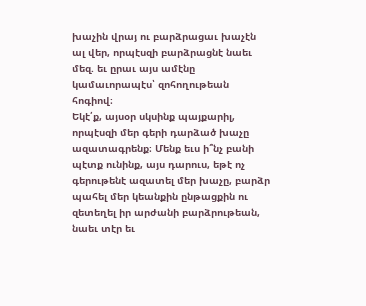խաչին վրայ ու բարձրացաւ խաչէն ալ վեր, որպէսզի բարձրացնէ նաեւ մեզ. եւ ըրաւ այս ամէնը կամաւորապէս՝ զոհողութեան հոգիով։
Եկէ՛ք, այսօր սկսինք պայքարիլ, որպէսզի մեր գերի դարձած խաչը ազատագրենք։ Մենք եւս ի՞նչ բանի պէտք ունինք, այս դարուս, եթէ ոչ գերութենէ ազատել մեր խաչը, բարձր պահել մեր կեանքին ընթացքին ու զետեղել իր արժանի բարձրութեան, նաեւ տէր եւ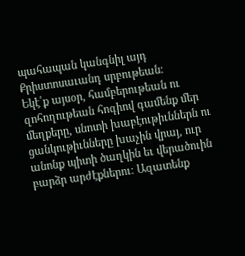պահապան կանգնիլ այդ Քրիստոսաւանդ սրբութեան։
Եկէ՛ք այսօր, համբերութեան ու զոհողութեան հոգիով գամենք մեր մեղքերը, սնոտի խաբէութիւններն ու ցանկութիւնները խաչին վրայ, ուր անոնք պիտի ծաղկին եւ վերածուին բարձր արժէքներու։ Ազատենք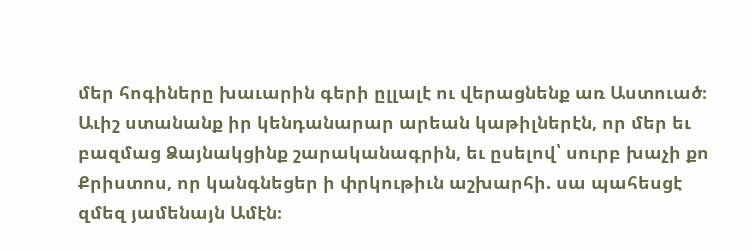մեր հոգիները խաւարին գերի ըլլալէ ու վերացնենք առ Աստուած։ Աւիշ ստանանք իր կենդանարար արեան կաթիլներէն, որ մեր եւ բազմաց Ձայնակցինք շարականագրին, եւ ըսելով՝ սուրբ խաչի քո Քրիստոս, որ կանգնեցեր ի փրկութիւն աշխարհի. սա պահեսցէ զմեզ յամենայն Ամէն։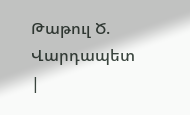Թաթուլ Ծ. Վարդապետ
|